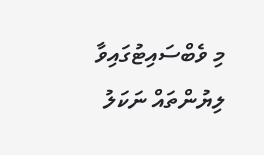މި ވެބްސައިޓުގައިވާ ލިޔުންތައް ނަކަލު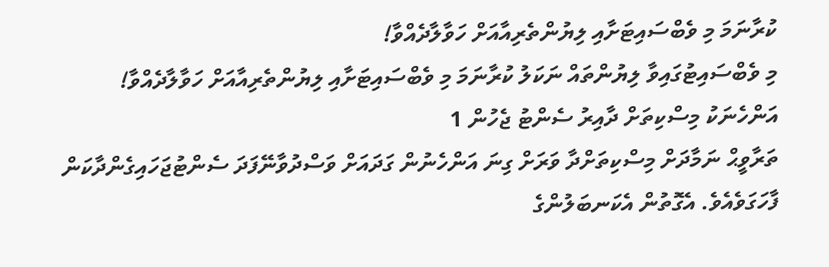ކުރާނަމަ މި ވެބްސައިޓަށާއި ލިޔުންތެރިއާއަށް ހަވާލާދެއްވާ!
މި ވެބްސައިޓުގައިވާ ލިޔުންތައް ނަކަލު ކުރާނަމަ މި ވެބްސައިޓަށާއި ލިޔުންތެރިއާއަށް ހަވާލާދެއްވާ!
އަންހެނަކު މިސްކިތަށް ދާއިރު ސެންޓު ޖެހުން 1
ތަރާވީޙް ނަމާދަށް މިސްކިތަށްދާ ވަރަށް ގިނަ އަންހެނުން ގަދައަށް ވަސްދުވާނޭފަދަ ސެންޓުޖަހައިގެންދާކަން ފާހަގަވެއެވެ. އެގޮތުން އެކަނބަލުންގެ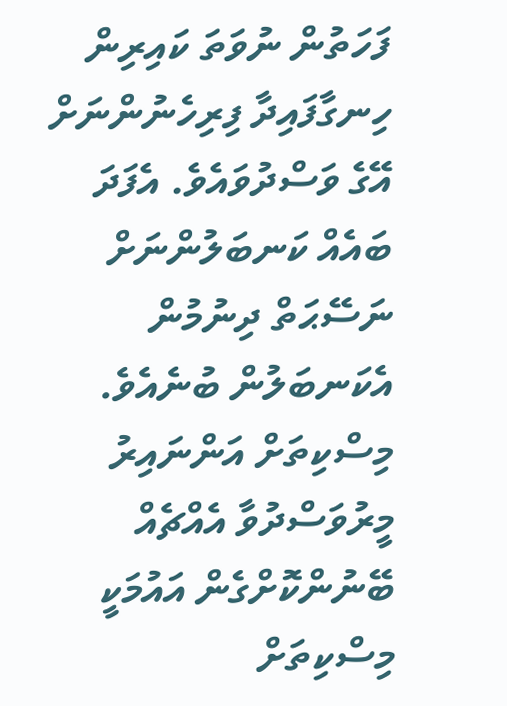ފަހަތުން ނުވަތަ ކައިރިން ހިނގާފައިދާ ފިރިހެނުންނަށް އޭގެ ވަސްދުވައެވެ. އެފަދަ ބައެއް ކަނބަލުންނަށް ނަސޭޙަތް ދިނުމުން އެކަނބަލުން ބުނެއެވެ. މިސްކިތަށް އަންނައިރު މީރުވަސްދުވާ އެއްޗެއް ބޭނުންކޮށްގެން އައުމަކީ މިސްކިތަށް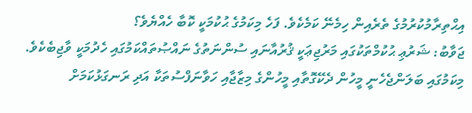އިޙްތިރާމުކުރުމުގެ ތެރެއިން ހިމެނޭ ކަމެކެވެ. ފަހެ މިކަމުގެ ޙުކުމަކީ ކޮބާ ހެއްޔެވެ؟
ޖަވާބު: ޝަރުޢި ޙުކުމްތަކުގައި މަރުޖިޢަކީ ޤުރުއާނައި ސުންނަތުގެ ނައްޞުތައްކަމުގައި ހެދުމަކީ ވާޖިބެކެވެ. މިކަމުގައި ބަލަންޖެހެނީ މީހުން ދެކޭގޮތާއި މީހުންގެ މިޒާޖާއި ހަވާނަފްސުތަކާ އަދި ރަނގަޅުކަމަށް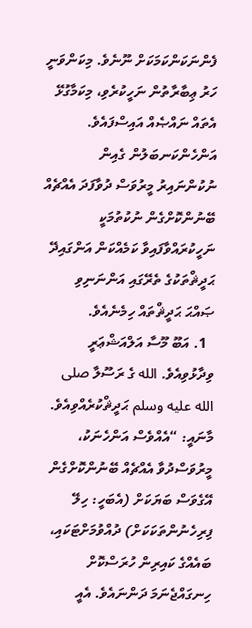ފެންނަކަންކަމަކަށް ނޫނެވެ. މިކަންވަނީ ހަރު ޢިބާރާތުން ނަހީކުރެވި، މިކަމާގުޅޭ އެތައް ނައްޞެއް އައިސްފައެވެ. އަންހެންކަނބަލުން ގެއިން ނުކުންނައިރު މީރުވަސް ދުވާފަދަ އެއްޗެއް ބޭނުންކޮށްގެން ނުކުތުމަކީ ނަހީކުރައްވާފައިވާ ކަމެއްކަން އަންގައިދޭ ޙަދީޘްތަކުގެ ތެރޭގައި އަންނަނިވި ޞައްޙަ ޙަދީޘްތައް ހިމެނެއެވެ.
  1. އަބޫ މޫސާ އަލްއަޝްޢަރީ ވިދާޅުވިއެވެ. الله ގެ ރަސޫލާ صلى الله عليه وسلم ޙަދީޘްކުރެއްވިއެވެ.
މާނައީ: “އެއްވެސް އަންހެނަކު، މީރުވަސްދުވާ އެއްޗެއް ބޭނުންކޮށްގެން އޭގެވަސް ބަޔަކަށް (އެބަހީ: ހިލޭ ފިރިހެނުންތަކަކަށް) ދުއްވުމަށްޓަކައި، ބައެއްގެ ކައިރިން ހުރަސްކޮށް ހިނގައްޖެނަމަ ދަންނައެވެ. އެއީ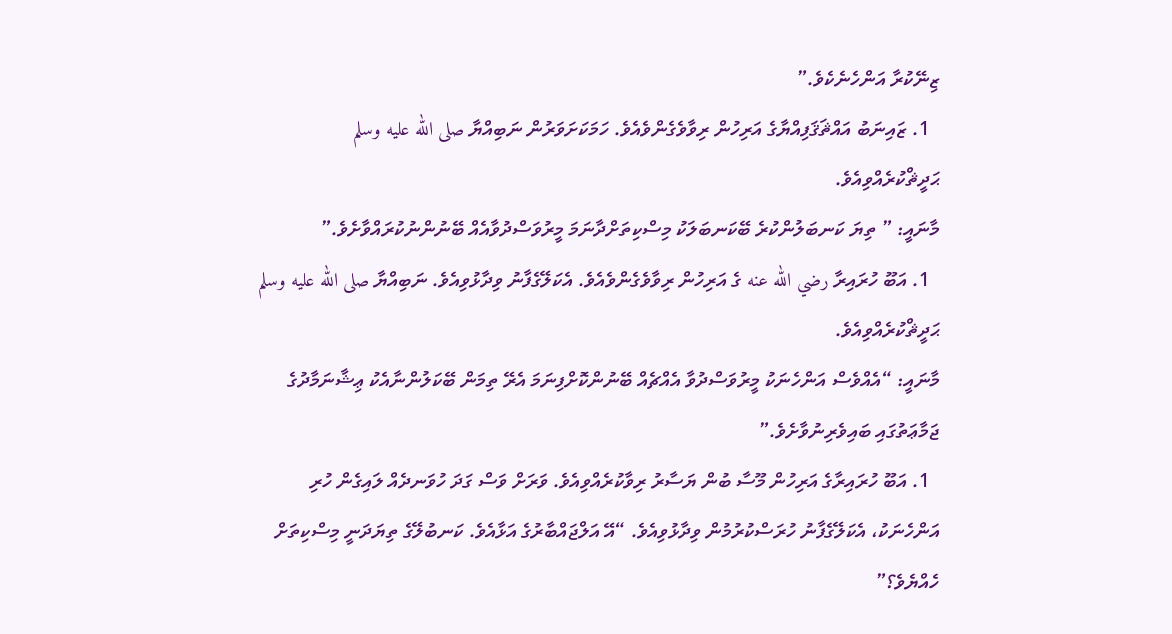ޒިނޭކުރާ އަންހެނެކެވެ.”
  1. ޒައިނަބު އައްޘަޤަފިއްޔާގެ އަރިހުން ރިވާވެގެންވެއެވެ. ހަމަކަށަވަރުން ނަބިއްޔާ صلى الله عليه وسلم ޙަދީޘްކުރެއްވިއެވެ.
މާނައީ: ” ތިޔަ ކަނބަލުންކުރެ ބޭކަނބަލަކު މިސްކިތަށްދާނަމަ މީރުވަސްދުވާއެއް ބޭނުންނުކުރައްވާށެވެ.”
  1. އަބޫ ހުރައިރާ رضي الله عنه ގެ އަރިހުން ރިވާވެގެންވެއެވެ. އެކަލޭގެފާނު ވިދާޅުވިއެވެ. ނަބިއްޔާ صلى الله عليه وسلم ޙަދީޘްކުރެއްވިއެވެ.
މާނައީ: “އެއްވެސް އަންހެނަކު މީރުވަސްދުވާ އެއްޗެއް ބޭނުންކޮށްފިނަމަ އެރޭ ތިމަން ބޭކަލުންނާއެކު ޢިޝާނަމާދުގެ ޖަމާޢަތުގައި ބައިވެރިނުވާށެވެ.”
  1. އަބޫ ހުރައިރާގެ އަރިހުން މޫސާ ބުން ޔަސާރު ރިވާކުރެއްވިއެވެ. ވަރަށް ވަސް ގަދަ ހުވަނދެއް ލައިގެން ހުރި އަންހެނަކު، އެކަލޭގެފާނު ހުރަސްކުރުމުން ވިދާޅުވިއެވެ. “އޭ އަލްޖައްބާރުގެ އަޅާއެވެ. ކަނބުލޭގެ ތިޔަދަނީ މިސްކިތަށް ހެއްޔެވެ؟”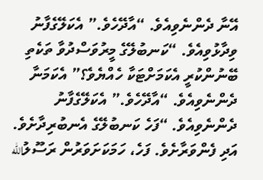އޭނާ ދެންނެވިއެވެ. “އާދޭހެވެ.” އެކަލޭގެފާނު ވިދާޅުވިއެވެ. “ކަނބުލޭގެ މީރުވަސްދުވާ ތަކެތި ބޭނުންކުރީ އެކަމަށްޓަކާ ހެއްޔެވެ؟” އެކަމަނާ ދެންނެވިއެވެ. “އާދޭހެވެ.” އެކަލޭގެފާނު ދެންނެވިއެވެ. “ފަހެ ކަނބުލޭގެ އެނބުރިދާށެވެ. އަދި ފެންވަރާށެވެ. ފަހެ، ހަމަކަށަވަރުން ރަސޫލުالله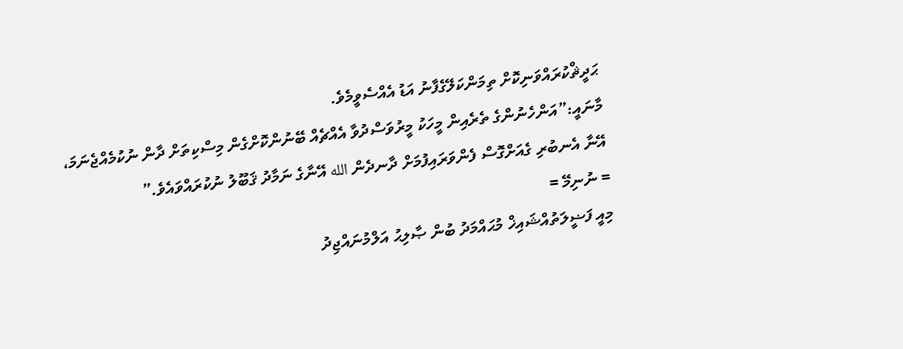ޙަދީޘްކުރައްވަނިކޮށް ތިމަންކަލޭގެފާނު އަޑު އެއްސެވީމެވެ.
މާނައީ:”އަންހެނުންގެ ތެރެއިން މީހަކު މީރުވަސްދުވާ އެއްޗެއް ބޭނުންކޮށްގެން މިސްކިތަށް ދާން ނުކުމެއްޖެނަމަ، އޭނާ އެނބުރި ގެއަށްގޮސް ފެންވަރައިފުމަށް ދާނދެން الله އޭނާގެ ނަމާދު ޤަބޫލު ނުކުރައްވައެވެ.”
= ނުނިމޭ =
މިއީ ފަޟީލަތުއްޝައިޚް މުޙައްމަދު ބުން ޞާލިޙު އަލްމުނައްޖިދު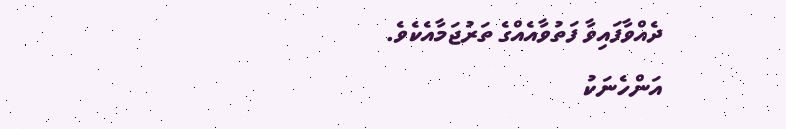ދެއްވާފައިވާ ފަތުވާއެއްގެ ތަރުޖަމާއެކެވެ.
އަންހެނަކު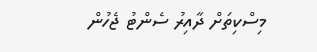މިސްކިތަށް ދާއިރު ސެންޓު ޖެހުން